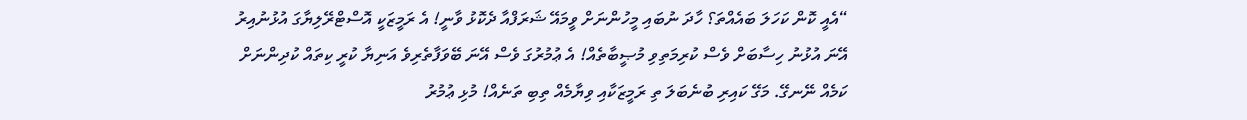“އެއީ ކޮން ކަހަލަ ބައެއްތަ؟ ހާދަ ނުބައި މީހުންނަށް ވީމައޭ ޝަރަފްއާ ދެކޮޅު ވާނީ! އެ ރަމީޒަކީ އޮސްޓްރޭލިޔާގަ އުޅުނުއިރު އޭނަ އުޅުނު ހިސާބަށް ވެސް ކުރިމަތިވި މުޞީބާތެއް! އެ ޢުމުރުގަ ވެސް އޭނަ ބޭވަފާތެރިވެ އަނިޔާ ކުރީ ކިތައް ކުދިންނަށް ކަމެއް ނޭނގޭ. މަގޭ ކައިރި ބުނެބަލަ ތި ރަމީޒަކާއި ވިޔާމެއް ތިބި ތަނެއް! މުޅި ޢުމުރު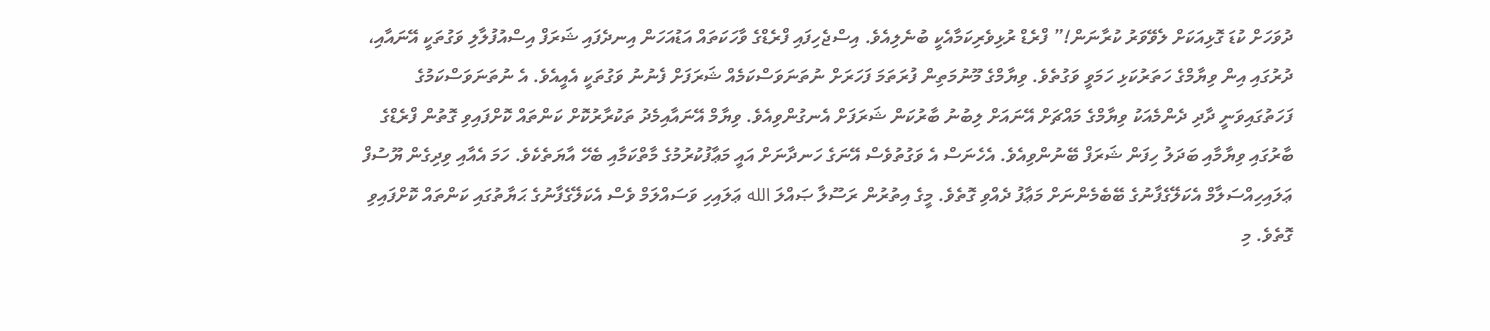ދުވަހަށް ކުޑަ ގޮޅިއަކަށް ލެވޭވަރު ކުރާނަން!” ފްރެޑް ރުޅިވެރިކަމާއެކީ ބުނެލިއެވެ. އިސްޖެހިފައި ފްރެޑްގެ ވާހަކަތައް އަޑުއަހަން އިނދެފައި ޝަރަފް އިސްއުފުލާލި ވަގުތަކީ އޭނައާއި، ދުރުގައި އިން ވިޔާމްގެ ހަތަރުކަޅި ހަމަވީ ވަގުތެވެ. ވިޔާމްގެ މޫނުމަތިން ފުރަތަމަ ފަހަރަށް ނުތަނަވަސްކަމެއް ޝަރަފަށް ފެނުނު ވަގުތަކީ އެއީއެވެ. އެ ނުތަނަވަސްކަމުގެ ފަހަތުގައިވަނީ ދާދި ދެންމެއަކު ވިޔާމްގެ މައްޗަށް އޭނައަށް ލިބުނު ބާރުކަން ޝަރަފަށް އެނގުންވިއެވެ. ވިޔާމް އޭނައާއިމެދު ތަކުރާރުކޮށް ކަންތައް ކޮށްފައިވި ގޮތުން ފްރެޑްގެ ބާރުގައި ވިޔާމާއި ބަދަލު ހިފަން ޝަރަފް ބޭނުންވިއެވެ. އެހެނަސް އެ ވަގުތުވެސް އޭނަގެ ހަނދާނަށް އައީ މަޢާފުކުރުމުގެ މާތްކަމާއި ބެހޭ އާޔަތެކެވެ. ހަމަ އެއާއި ވިދިގެން ޔޫސުފް ޢަލައިހިއްސަލާމް އެކަލޭގެފާނުގެ ބޭބެމެންނަށް މަޢާފު ދެއްވި ގޮތެވެ. މީގެ އިތުރުން ރަސޫލާ ޞައްލަ الله ޢަލައިހި ވަސައްލަމް ވެސް އެކަލޭގެފާނުގެ ޙަޔާތުގައި ކަންތައް ކޮށްފައިވި ގޮތެވެ. މި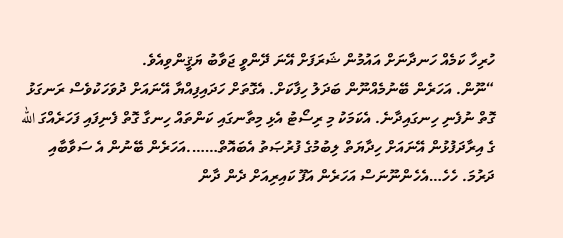ހުރިހާ ކަމެއް ހަނދާނަށް އައުމުން ޝަރަފަށް އޭނަ ދޭންވީ ޖަވާބު ޔަޤީންވިއެވެ.
“ނޫން. އަހަރެން ބޭނުމެއްނޫން ބަދަލު ހިފާކަށް. އެގޮތަށް ހަދައިފިއްޔާ އޭނައަށް ދުވަހަކުވެސް ރަނގަޅު ގޮތް ނުފެނި ހިނގައިދާނެ. އެކަމަކު މި ރިސޯޓު އެޅި މިތާނގައި ކަންތައް ހިނގާ ގޮތް ފެނިފައި ފަހަރެއްގަ الله ގެ އިރާދަފުޅުން އޭނައަށް ހިދާޔަތް ލިބުމުގެ ފުރުޞަތު އެބައޮތް…….އަހަރެން ބޭނުން އެ ސަވާބާއި ދަރުމަ. ހެހެ…އެހެންނޫނަސް އަހަރެން އަފޫ ކައިރިއަށް ދެން ދާން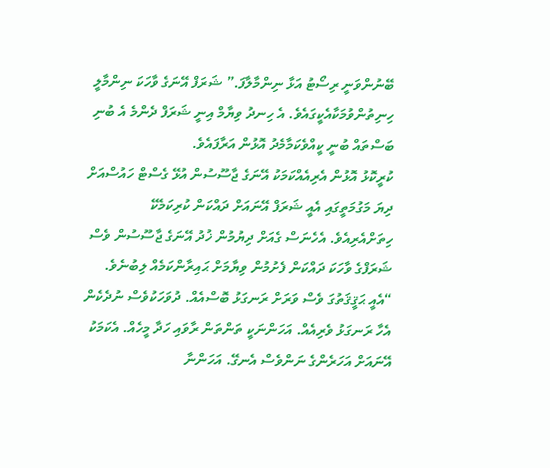ބޭނުންވަނީ ރިސޯޓު އަޅާ ނިންމާލާފަ.” ޝަރަފް އޭނަގެ ވާހަކަ ނިންމާލީ ހިނިތުންވުމަކާއެކީގައެވެ. އެ ހިނދު ވިޔާމް އިނީ ޝަރަފް ދެންމެ އެ ބުނި ބަސްތައް ބުނީ ކީއްވެކަމާމެދު އޮޅުން އަރާފައެވެ.
ކުރީކޮޅު އޮޅުން އެރިއެއްކަމަކު އޭނަގެ ޖާސޫސުން އުޅޭ ގެސްޓް ހައުސްއަށް ދިޔަ މަގުމަތީގައި އެއީ ޝަރަފް އޭނައަށް ދައްކަން ކުރިކަމެކޭ ހިތަށްއެރިއެވެ. އެހެނަސް ގެއަށް ދިޔުމުން ޚުދު އޭނަގެ ޖާސޫސުން ވެސް ޝަރަފްގެ ވާހަކަ ދައްކަން ފެށުމުން ވިޔާމަށް ޙައިރާންކަމެއް ލިބުނެވެ.
“އެއީ ޙަޤީޤަތުގަ ވެސް ވަރަށް ރަނގަޅު ބޮސްއެއް. ދުވަހަކުވެސް ނުދެކެން އެހާ ރަނގަޅު ވެރިއެއް. އަހަންނަކީ ތަންތަން ރާވައި ހަދާ މީހެއް. އެކަމަކު އޭނައަށް އަހަރެންގެ ނަންވެސް އެނގޭ. އަހަންނާ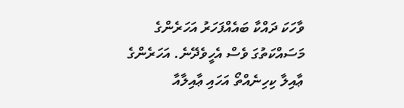ވާހަކަ ދައްކާ ބައެއްފަހަރު އަހަރެންގެ މަސައްކަތުގަ ވެސް އެހީވެދޭނެ. އަހަރެންގެ ޢާއިލާ ކިހިނެއްތޯ އަހައި ޢާއިލާއާ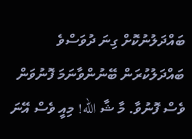ބައްދަލުނުކޮށް ގިނަ ދުވަސްވެ ބައްދަލުކުރަން ބޭނުންވާނަމަ ފޮނުވަން ވެސް ފޮނުވާ. މާ ޝާ الله! މިއީ ވެސް އޭނަ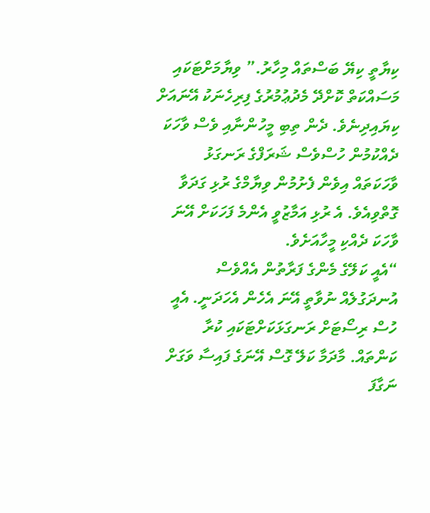ކިޔާތީ ކިޔޭ ބަސްތައް މިހާރު.” ވިޔާމަށްޓަކައި މަސައްކަތް ކޮށްދޭ މެދުޢުމުރުގެ ފިރިހެނަކު އޭނައަށް ކިޔައިދިނެވެ. ދެން ތިބި މީހުންނާއި ވެސް ވާހަކަ ދެއްކުމުން ހުސްވެސް ޝަރަފްގެ ރަނގަޅު ވާހަކަތައް އިވެން ފެށުމުން ވިޔާމްގެ ރުޅި ގަދަވާ ގޮތްވިއެވެ. އެ ރުޅި އަމާޒުވީ އެންމެ ފަހަކަށް އޭނަ ވާހަކަ ދެއްކި މީހާއަށެވެ.
“އެއީ ކަލޭގެ މެންގެ ފަރާތުން އެއްވެސް އުނދަގުލެއް ނުވާތީ އޭނަ އެހެން އެހަދަނީ. އެއީ ހުސް ރިސޯޓަށް ރަނގަޅަކަށްޓަކައި ކުރާ ކަންތައް. މާދަމާ ކަލޭ ގޮސް އޭނަގެ ފައިސާ ވަގަށް ނަގާފަ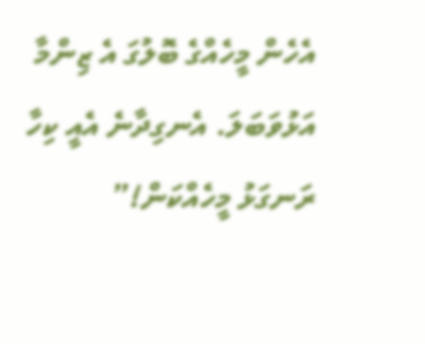އެހެން މީހެއްގެ ބޮލުގަ އެ ޒިންމާ އަޅުވަބަލަ. އެނގިދާނެ އެއީ ކިހާ ރަނގަޅު މީހެއްކަން!”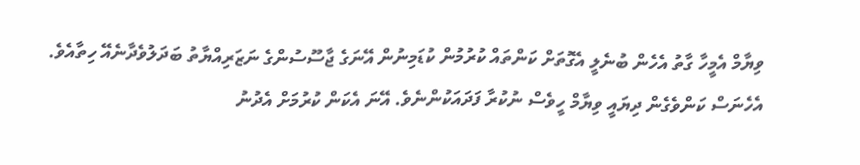ވިޔާމް އެމީހާ ގާތު އެހެން ބުނެލީ އެގޮތަށް ކަންތައް ކުރުމުން ކުޑަމިނުން އޭނަގެ ޖާސޫސުންގެ ނަޒަރިއްޔާތު ބަދަލުވެދާނެއޭ ހިތާއެވެ.
އެހެނަސް ކަންވެގެން ދިޔައީ ވިޔާމް ހީވެސް ނުކުރާ ފަދައަކުންނެވެ. އޭނަ އެކަން ކުރުމަށް އެދުނު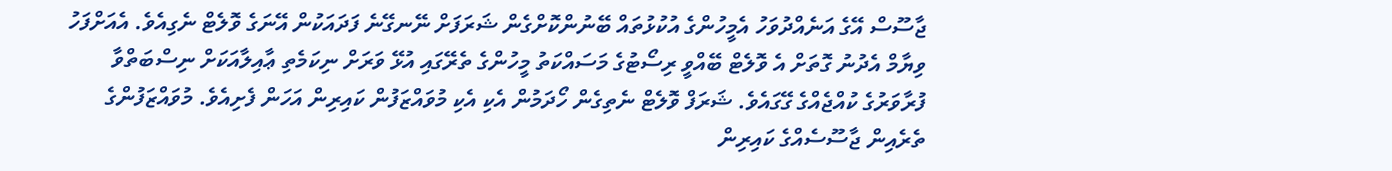ޖާސޫސް އޭގެ އަނެއްދުވަހު އެމީހުންގެ އުކުޅުތައް ބޭނުންކޮށްގެން ޝަރަފަށް ނޭނގޭނެ ފަދައަކުން އޭނަގެ ވޮލެޓް ނެގިއެވެ. އެއަށްފަހު ވިޔާމް އެދުނު ގޮތަށް އެ ވޮލެޓް ބޭއްވީ ރިސޯޓުގެ މަސައްކަތު މީހުންގެ ތެރޭގައި އުޅޭ ވަރަށް ނިކަމެތި ޢާއިލާއަކަށް ނިސްބަތްވާ ފުރާވަރުގެ ކުއްޖެއްގެ ގޭގައެވެ. ޝަރަފް ވޮލެޓް ނެތިގެން ހޯދަމުން އެކި އެކި މުވައްޒަފުން ކައިރިން އަހަން ފެށިއެވެ. މުވައްޒަފުންގެ ތެރެއިން ޖާސޫސެއްގެ ކައިރިން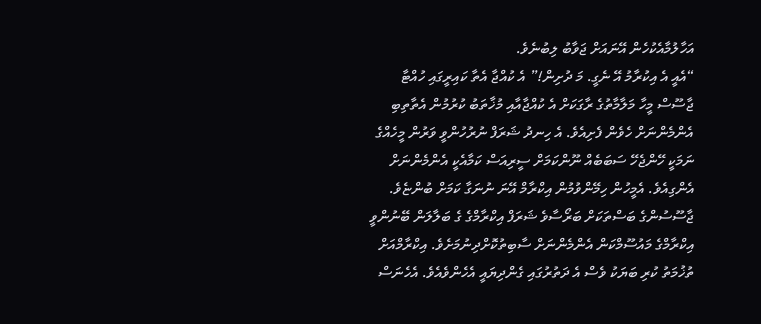އަހާލުމާއެކުހެން އޭނައަށް ޖަވާބު ލިބުނެވެ.
“އެއީ އެ އިކުރާމު އޭ ނެގީ. މަ ދުށިން!” އެ ކުއްޖާ އެތާ ކައިރީގައި ހުއްޓާ ޖާސޫސް މީހާ މަލާމާތުގެ ރާގަކަށް އެ ކުއްޖާއާއި މުޚާތަބު ކުރުމުން އެތާތިބި އެންމެންނަށް ހެވެން ފެށިއެވެ. އެ ހިނދު ޝަރަފް ނުރުހުންވީ ވަރުން މީހެއްގެ ނަމަކީ ހޭންޖެހޭ ސަބަބެއް ނޫންކަމަށް ސީރިއަސް ކަމާއެކީ އެންމެންނަށް އެންގިއެވެ. އެމީހުން ހިމޭންވުމުން އިކްރާމް އޭނަ ނުނަގާ ކަމަށް ބުންޏެވެ. ޖާސޫސުންގެ ބަސްތަކަށް ބަރޯސާވެ ޝަރަފް އިކްރާމްގެ ގެ ބަލާލަން ބޭނުންވީ އިކްރާމްގެ މައުސޫމްކަން އެންމެންނަށް ސާބިތުކޮށްދިނުމަށެވެ. އިކްރާމްއަށް ތުޚުމަތު ކުރި ބަޔަކު ވެސް އެ ދަތުރުގައި ގެންދިޔައީ އެހެންވެއެވެ. އެހެނަސް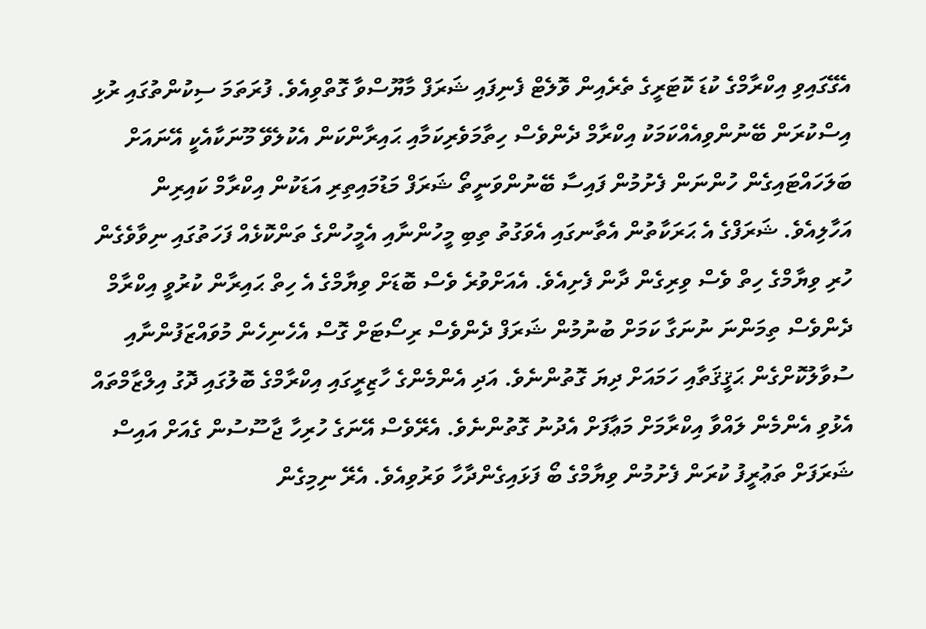އެގޭގައިވި އިކްރާމްގެ ކުޑަ ކޮޓަރީގެ ތެރެއިން ވޮލެޓް ފެނިފައި ޝަރަފް މާޔޫސްވާ ގޮތްވިއެވެ. ފުރަތަމަ ސިކުންތުގައި ރުޅި އިސްކުރަން ބޭނުންވިއެއްކަމަކު އިކްރާމް ދެންވެސް ހިތާމަވެރިކަމާއި ޙައިރާންކަން އެކުލެވޭ މޫނަކާއެކީ އޭނައަށް ބަލަހައްޓައިގެން ހުންނަން ފެށުމުން ފައިސާ ބޭނުންވަނީތޯ ޝަރަފް މަޑުމައިތިރި އަޑަކުން އިކްރާމް ކައިރިން އަހާލިއެވެ. ޝަރަފްގެ އެ ޙަރަކާތުން އެތާނގައި އެވަގުތު ތިބި މީހުންނާއި އެމީހުންގެ ތަންކޮޅެއް ފަހަތުގައި ނިވާވެގެން ހުރި ވިޔާމްގެ ހިތް ވެސް ވިރިގެން ދާން ފެށިއެވެ. އެއަށްވުރެ ވެސް ބޮޑަށް ވިޔާމްގެ އެ ހިތް ޙައިރާން ކުރުވީ އިކްރާމް ދެންވެސް ތިމަންނަ ނުނަގާ ކަމަށް ބުނުމުން ޝަރަފް ދެންވެސް ރިސޯޓަށް ގޮސް އެހެނިހެން މުވައްޒަފުންނާއި ސުވާލުކޮށްގެން ޙަޤީޤަތާއި ހަމައަށް ދިޔަ ގޮތުންނެވެ. އަދި އެންމެންގެ ހާޒިރީގައި އިކްރާމްގެ ބޮލުގައި ދޮގު އިލްޒާމްތައް އެޅުވި އެންމެން ލައްވާ އިކްރާމަށް މަޢާފަށް އެދުނު ގޮތުންނެވެ. އެރޭވެސް އޭނަގެ ހުރިހާ ޖާސޫސުން ގެއަށް އައިސް ޝަރަފަށް ތަޢުރީފު ކުރަން ފެށުމުން ވިޔާމްގެ ބޯ ފަޅައިގެންދާހާ ވަރުވިއެވެ. އެރޭ ނިމިގެން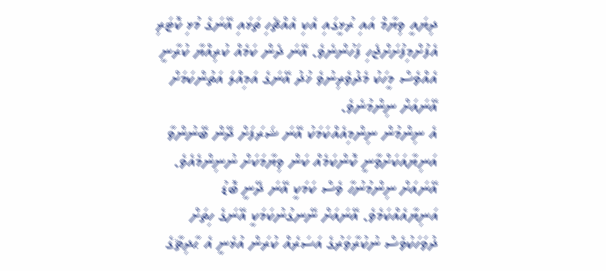ދިޔައީ ވިޔާމް އައި ރުޅީގައި އެކި އެއްޗެހި ތަޅައި އޭނަގެ މުޅި ކޮޓަރި އެފުށްމިފުށަށްޖެހި ފަހުންނެވެ. އޭނަ ދެން ކަމެއް ކުރިއްޔާ ކުރާނީ އެއްވެސް މީހަކު މެދުވެރިނުވެ ޚުދު އޭނަގެ އަމިއްލަ އަތުންކަމަށް އޭނައަށް ނިންމުނެވެ.
އެ ނިންމުން ނިންމިއެއްކަމަކު އޭނަ ޝަރަފަށް ދޭން ބޭނުންވާ އަނިޔާއަކަށްވާނީ ކޮންކަމެއް ކަން ވިޔާމަކަށް ނުނިންމެއެވެ. އޭނައަށް ނިންމުނުހާ ވެސް ކަމަކީ އޭނަ ދޭނީ ބޮޑު އަނިޔާއެއްކަމެވެ. އޭނައަށް ނޭނގުނުކަމަކީ އޭނަގެ ހިތަށް ދުވަހަކުވެސް ނުކުރާވަރުގެ އަސަރެއް ކުރަން އުޅެނީ އެ ޙާދިޘާގެ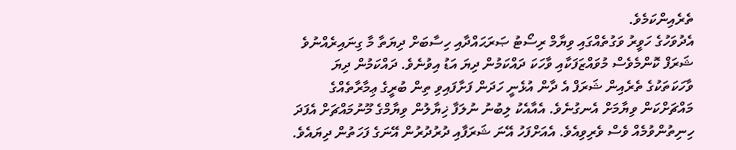ތެރެއިންކަމެވެ.
އެދުވަހުގެ ހަވީރު ވަގުތެއްގައި ވިޔާމް ރިސޯޓު ޞަރަޙައްދާއި ހިސާބަށް ދިޔަތާ މާ ގިނައިރެއްނުވެ ޝަރަފް ކޮންމެވެސް މުވައްޒަފަކާއި ވާހަކަ ދައްކަމުން ދިޔަ އަޑު އިވުނެވެ. ދައްކަމުން ދިޔަ ވާހަކަތަކުގެ ތެރެއިން ޝަރަފް އެ ދާން އުޅެނީ ހަދަން ފަށާފައިވި ތިން ބުރީގެ ޢިމާރާތެއްގެ މައްޗަށްކަން ވިޔާމަށް އެނގުނެވެ. އެއާއެކު ލިބުނު ނުލަފާ ޚިޔާލުން ވިޔާމްގެ މޫނުމައްޗަށް އެފަދަ ހިނިތުންވުމެއް ވެސް ވެރިވިއެވެ. އެއަށްފަހު އޭނަ ޝަރަފާއި ދުރުދުރުން އޭނަގެ ފަހަތުން ދިޔައެވެ.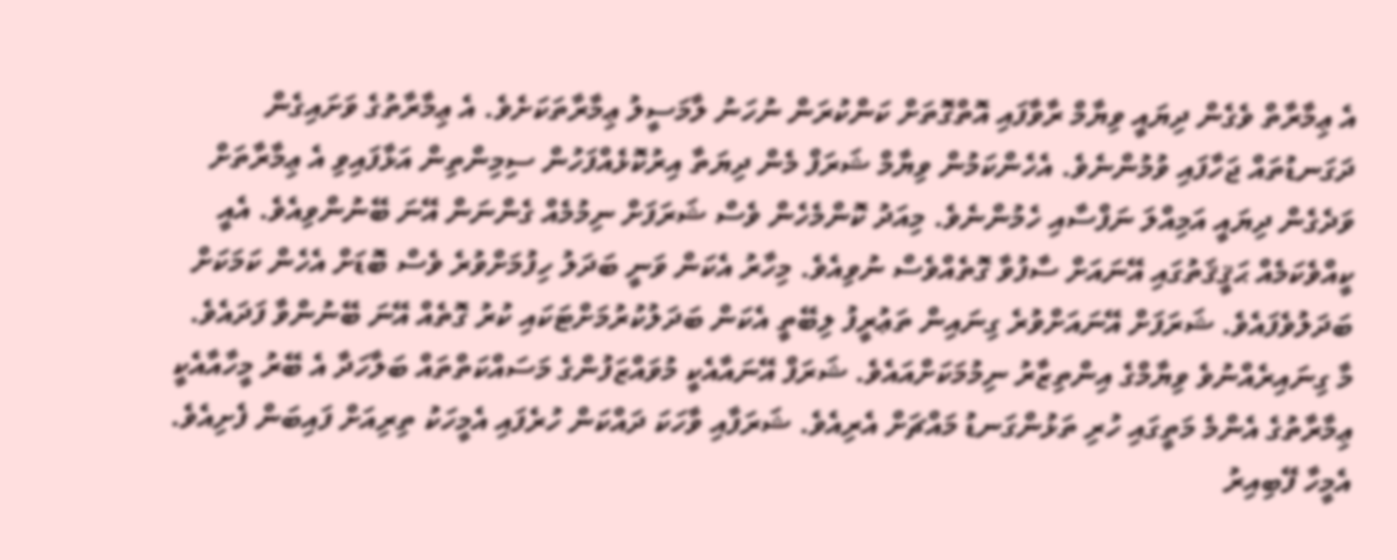އެ ޢިމާރާތް ވެގެން ދިޔައީ ވިޔާމް ރާވާފައި އޮތްގޮތަށް ކަންކުރަން ނުހަނު ލާމަސީލު ޢިމާރާތަކަށެވެ. އެ ޢިމާރާތުގެ ވަށައިގެން ދަގަނޑުތައް ޖަހާފައި ވުމުންނެވެ. އެހެންކަމުން ވިޔާމް ޝަރަފް މެން ދިޔަތާ އިރުކޮޅެއްފަހުން ސިމިންތިން އަޅާފައިވި އެ ޢިމާރާތަށް ވަދެގެން ދިޔައީ އަމިއްލަ ނަފްސާއި ހެމުންނެވެ. މިއަދު ކޮންމެހެން ވެސް ޝަރަފަށް ނިމުމެއް ގެންނަން އޭނަ ބޭނުންވިއެވެ. އެއީ ކީއްވެކަމެއް ޙަޤީޤަތުގައި އޭނައަށް ސާފުވާ ގޮތެއްވެސް ނުވިއެވެ. މިހާރު އެކަން ވަނީ ބަދަލު ހިފުމަށްވުރެ ވެސް ބޮޑަށް އެހެން ކަމަކަށް ބަދަލުވެފައެވެ. ޝަރަފަށް އޭނައަށްވުރެ ގިނައިން ތަޢުރީފު ލިބޭތީ އެކަން ބަދަލުކުރުމަށްޓަކައި ކުރު ގޮތެއް އޭނަ ބޭނުންވާ ފަދައެވެ.
މާ ގިނައިރެއްނުވެ ވިޔާމްގެ އިންތިޒާރު ނިމުމަކަށްއައެވެ. ޝަރަފް އޭނައާއެކީ މުވައްޒަފުންގެ މަސައްކަތްތައް ބަލާހަދާ އެ ބޭރު މީހާއާއެކީ ޢިމާރާތުގެ އެންމެ މަތީގައި ހުރި ތަޅުންގަނޑު މައްޗަށް އެރިއެވެ. ޝަރަފާއި ވާހަކަ ދައްކަން ހުރެފައި އެމީހަކު ތިރިއަށް ފައިބަން ފެށިއެވެ. އެމީހާ ފޭބިއިރު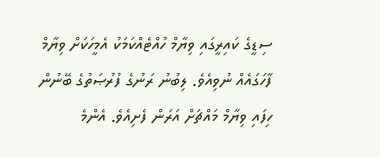ސިޑީގެ ކައިރީގައި ވިޔާމް ހުއްޓެއްކަމަކު އެމީހަކަށް ވިޔާމް ފާހަގައެއް ނުވިއެވެ. ލިބުނު ރަނުގެ ފުރުޞަތުގެ ބޭނުން ހިފައި ވިޔާމް މައްޗަށް އަރަން ފެށިއެވެ. އެންމެ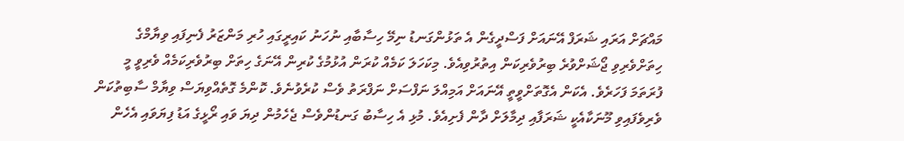މައްޗަށް އަރައި ޝަރަފް އޭނައަށް ފަސްދީގެން އެ ތަޅުންގަނޑު ނިމޭ ހިސާބާއި ނުހަނު ކައިރީގައި ހުރި މަންޒަރު ފެނިފައި ވިޔާމްގެ ހިތަށްވެރިވި ޖޯޝަށްވުރެ ބިރުވެރިކަން އިތުރުވިއެވެ. މިކަހަލަ ކަމެއް ކުރަން އުޅުމުގެ ކުރިން އޭނަގެ ހިތަށް ބިރުވެރިކަމެއް ވެރިވީ މީ ފުރަތަމަ ފަހަރެވެ. އެކަން އެގޮތަށްވީތީ އޭނައަށް އަމިއްލަ ނަފްސަށް ނަފްރަތު ވެސް ކުރެވުނެވެ. ކޮންމެ ގޮތެއްވިޔަސް ވިޔާމް ސާބިތުކަން ވެރިވެފައިވި މޫނަކާއެކީ ޝަރަފާއި ދިމާލަށް ދާން ފެށިއެވެ. މުޅި އެ ހިސާބު ގަނޑުންވެސް ޖެހެމުން ދިޔަ ވައި ރޯޅީގެ އަޑު ފިޔަވައި އެހެން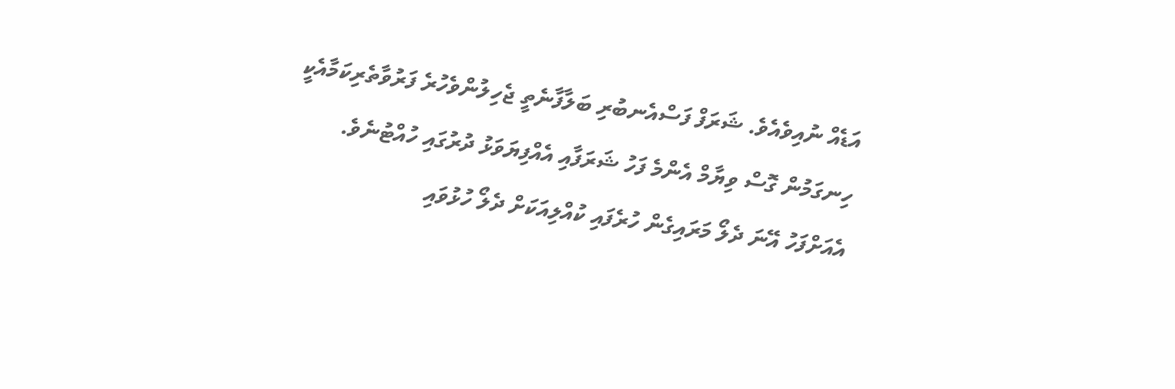އަޑެއް ނުއިވެއެވެ. ޝަރަފް ފަސްއެނބުރި ބަލާފާނެތީ ޖެހިލުންވެހުރެ ފަރުވާތެރިކަމާއެކީ ހިނގަމުން ގޮސް ވިޔާމް އެންމެ ފަހު ޝަރަފާއި އެއްފިޔަވަޅު ދުރުގައި ހުއްޓުނެވެ. އެއަށްފަހު އޭނަ ދެލޯ މަރައިގެން ހުރެފައި ކުއްލިއަކަށް ދެލޯ ހުޅުވައި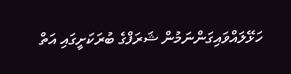ހަޅޭލައްވައިގަންނަމުން ޝަރަފްގެ ބުރަކަށީގައި އަތް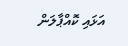އަޅައި ކޮއްޕާލަން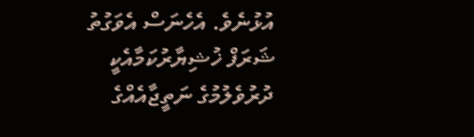އުޅުނެވެ. އެހެނަސް އެވަގުތު ޝަރަފް ޚުޝިޔާރުކަމާއެކީ ދުރުވެލުމުގެ ނަތީޖާއެއްގެ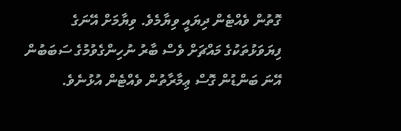ގޮތުން ވެއްޓެން ދިޔައީ ވިޔާމެވެ. ވިޔާމަށް އޭނަގެ ފިޔަވަޅުތަކުގެ މައްޗަށް ވެސް ބާރު ނުހިންގެވުމުގެ ސަބަބުން އޭނަ ބަންޑުން ގޮސް ޢިމާރާތުން ވެއްޓެން އުޅުނެވެ.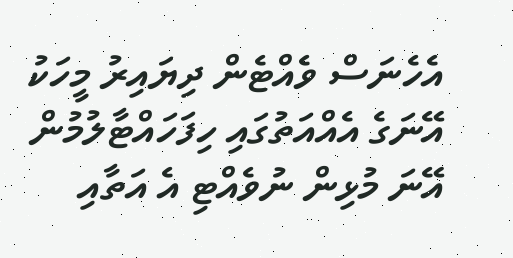އެހެނަސް ވެއްޓެން ދިޔައިރު މީހަކު އޭނަގެ އެއްއަތުގައި ހިފަހައްޓާލުމުން އޭނަ މުޅިން ނުވެއްޓި އެ އަތާއި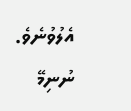އެލުވުނެވެ.
ނުނިމޭ